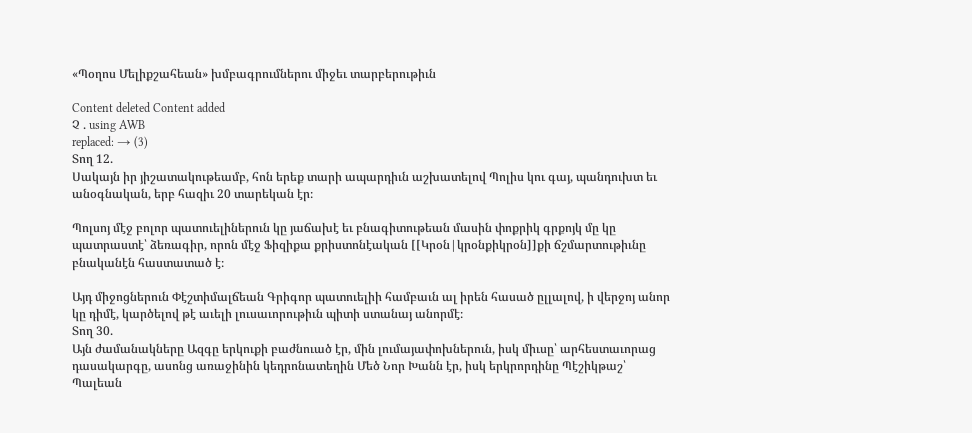«Պօղոս Մելիքշահեան» խմբագրումներու միջեւ տարբերութիւն

Content deleted Content added
Չ . using AWB
replaced: → (3)
Տող 12.
Սակայն իր յիշատակութեամբ, հոն երեք տարի ապարդիւն աշխատելով Պոլիս կու գայ, պանդուխտ եւ անօգնական, երբ հազիւ 20 տարեկան էր։

Պոլսոյ մէջ բոլոր պատուելիներուն կը յաճախէ եւ բնագիտութեան մասին փոքրիկ գրքոյկ մը կը պատրաստէ՝ ձեռագիր, որոն մէջ Ֆիզիքա քրիստոնէական [[Կրօն|կրօնքիկրօն]]քի ճշմարտութիւնը բնականէն հաստատած է։

Այդ միջոցներուն Փէշտիմալճեան Գրիգոր պատուելիի համբաւն ալ իրեն հասած ըլլալով, ի վերջոյ անոր կը դիմէ, կարծելով թէ աւելի լուսաւորութիւն պիտի ստանայ անորմէ։
Տող 30.
Այն ժամանակները Ազգը երկուքի բաժնուած էր, մին լումայափոխներուն, իսկ միւսը՝ արհեստաւորաց դասակարգը, ասոնց առաջինին կեդրոնատեղին Մեծ Նոր Խանն էր, իսկ երկրորդինը Պէշիկթաշ՝ Պալեան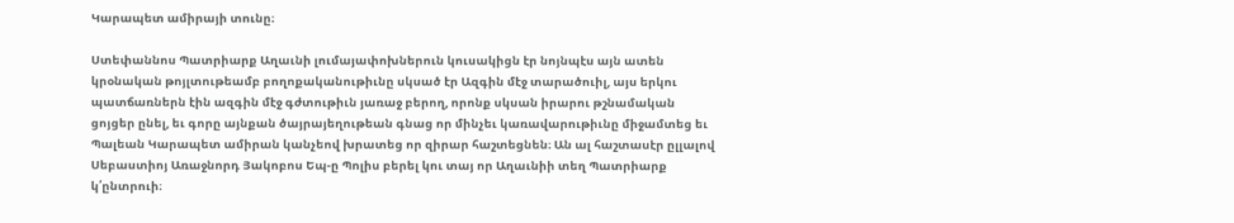Կարապետ ամիրայի տունը։

Ստեփաննոս Պատրիարք Աղաւնի լումայափոխներուն կուսակիցն էր նոյնպէս այն ատեն կրօնական թոյլտութեամբ բողոքականութիւնը սկսած էր Ազգին մէջ տարածուիլ, այս երկու պատճառներն էին ազգին մէջ գժտութիւն յառաջ բերող, որոնք սկսան իրարու թշնամական ցոյցեր ընել, եւ գորը այնքան ծայրայեղութեան գնաց որ մինչեւ կառավարութիւնը միջամտեց եւ Պալեան Կարապետ ամիրան կանչեով խրատեց որ զիրար հաշտեցնեն։ Ան ալ հաշտասէր ըլլալով Սեբաստիոյ Առաջնորդ Յակոբոս Եպ-ը Պոլիս բերել կու տայ որ Աղաւնիի տեղ Պատրիարք կ՛ընտրուի։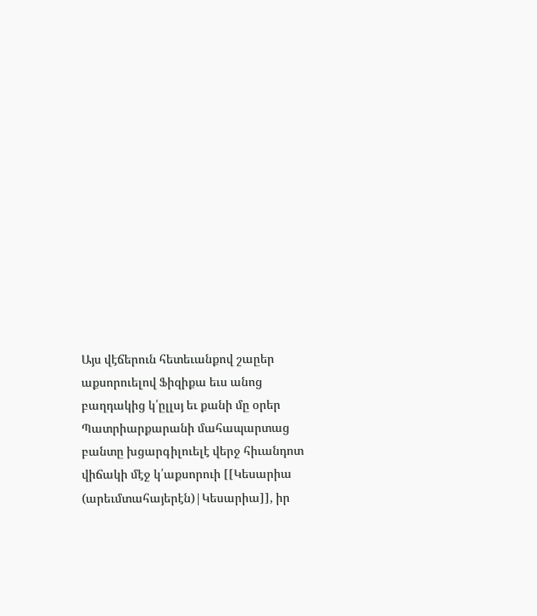Այս վէճերուն հետեւանքով շաըեր աքսորուելով Ֆիզիքա եւս անոց բաղդակից կ՛ըլլսյ եւ քանի մը օրեր Պատրիարքարանի մահապարտաց բանտը խցարգիլուելէ վերջ հիւանդոտ վիճակի մէջ կ՛աքսորուի [[Կեսարիա (արեւմտահայերէն)|Կեսարիա]], իր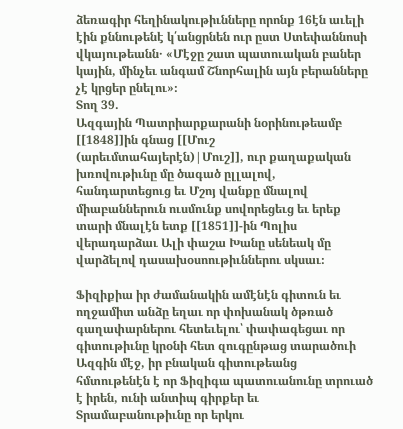ձեռագիր հեղինակութիւնները որոնք 16էն աւելի էին քննութենէ կ՛անցրնեն ուր ըստ Ստեփաննոսի վկայութեանն․ «Մէջը շատ պատուական բաներ կային, մինչեւ անգամ Շնորհալին այն բերանները չէ կրցեր ընելու»։
Տող 39.
Ազգային Պատրիարքարանի նօրինութեամբ [[1848]]ին գնաց [[Մուշ (արեւմտահայերէն)|Մուշ]], ուր քաղաքական խռովութիւնը մը ծագած ըլլալով, հանդարտեցուց եւ Մշոյ վանքը մնալով միաբաններուն ուսմունք սովորեցեւց եւ երեք տարի մնալէն ետք [[1851]]-ին Պոլիս վերադարձաւ Ալի փաշա Խանը սենեակ մը վարձելով դասախօսոութիւններու սկսաւ։

Ֆիզիքիա իր ժամանակին ամէնէն գիտուն եւ ողջամիտ անձը եղաւ որ փոխանակ ծթռած գաղափարներու հետեւելու՝ փափագեցաւ որ գիտութիւնը կրօնի հետ զուգընթաց տարածուի Ազգին մէջ, իր բնական գիտութեանց հմտութենէն է որ Ֆիզիգա պատուանունը տրուած է իրեն, ունի անտիպ գիրքեր եւ Տրամաբանութիւնը որ երկու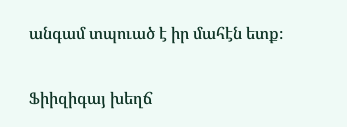անգամ տպուած է իր մահէն ետք։

Ֆիիզիգայ խեղճ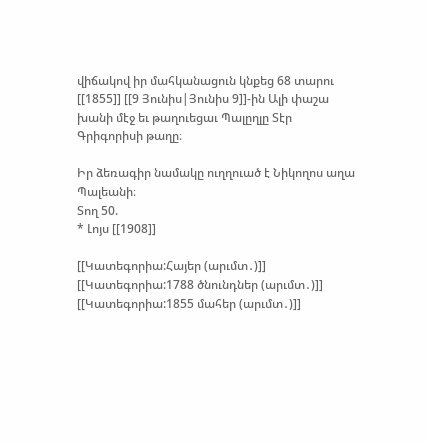վիճակով իր մահկանացուն կնքեց 68 տարու [[1855]] [[9 Յունիս|Յունիս 9]]-ին Ալի փաշա խանի մէջ եւ թաղուեցաւ Պալըղլը Տէր Գրիգորիսի թաղը։

Իր ձեռագիր նամակը ուղղուած է Նիկողոս աղա Պալեանի։
Տող 50.
* Լոյս [[1908]]

[[Կատեգորիա:Հայեր (արւմտ․)]]
[[Կատեգորիա:1788 ծնունդներ (արւմտ․)]]
[[Կատեգորիա:1855 մահեր (արւմտ․)]]